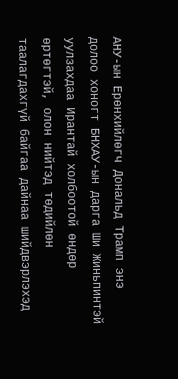АНУ-ын Ерөнхийлөгч Дональд Трамп энэ долоо хоногт БНХАУ-ын дарга Ши Жиньпинтэй уулзахдаа Ирантай холбоотой өндөр өртөгтэй, олон нийтэд төдийлөн таалагдахгүй байгаа дайнаа шийдвэрлэхэд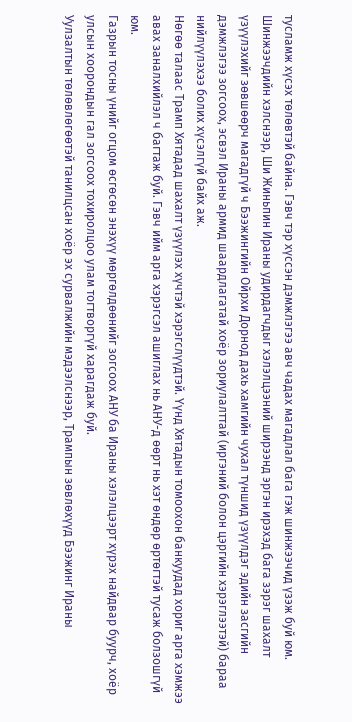тусламж хүсэх төлөвтэй байна. Гэвч тэр хүссэн дэмжлэгээ авч чадах магадлал бага гэж шинжээчид үзэж буй юм.
Шинжээчдийн хэлснээр, Ши Жиньпин Ираны удирдагчдыг хэлэлцээний ширээнд эргэн ирэхэд бага зэрэг шахалт үзүүлэхийг зөвшөөрч магадгүй ч Бээжингийн Ойрхи Дорнод дахь хамгийн чухал түншид үзүүлдэг эдийн засгийн дэмжлэгээ зогсоох, эсвэл Ираны армид шаардлагатай хоёр зориулалттай (иргэний болон цэргийн хэрэглээтэй) бараа нийлүүлэхээ болих хүсэлгүй байх аж.
Нөгөө талаас Трамп Хятадад шахалт үзүүлэх хүчтэй хэрэгслүүдтэй. Үүнд Хятадын томоохон банкуудад хориг арга хэмжээ авах заналхийлэл ч багтаж буй. Гэвч ийм арга хэрэгсэл ашиглах нь АНУ-д өөрт нь хэт өндөр өртөгтэй тусаж болзошгүй юм.
Газрын тосны үнийг огцом өсгөсөн энэхүү мөргөлдөөнийг зогсоох АНУ ба Ираны хэлэлцээрт хүрэх найдвар буурч, хоёр улсын хоорондын гал зогсоох тохиролцоо улам тогтворгүй харагдаж буй.
Уулзалтын төлөвлөгөөтэй танилцсан хоёр эх сурвалжийн мэдээлснээр, Трампын зөвлөхүүд Бээжинг Ираны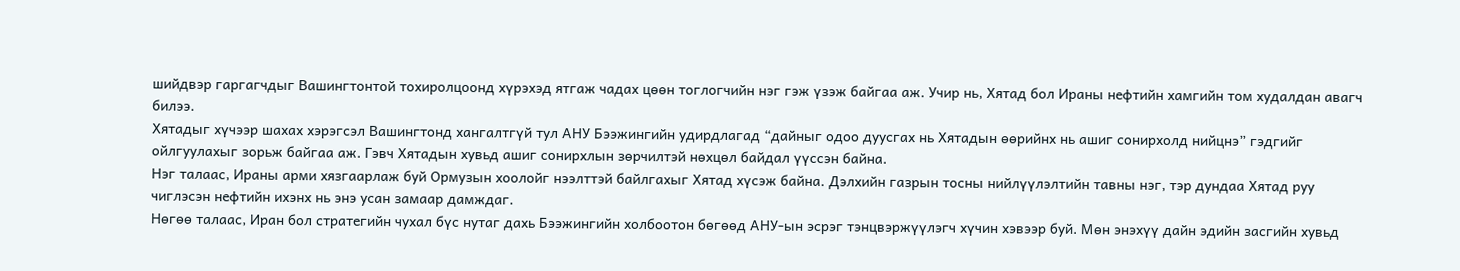шийдвэр гаргагчдыг Вашингтонтой тохиролцоонд хүрэхэд ятгаж чадах цөөн тоглогчийн нэг гэж үзэж байгаа аж. Учир нь, Хятад бол Ираны нефтийн хамгийн том худалдан авагч билээ.
Хятадыг хүчээр шахах хэрэгсэл Вашингтонд хангалтгүй тул АНУ Бээжингийн удирдлагад “дайныг одоо дуусгах нь Хятадын өөрийнх нь ашиг сонирхолд нийцнэ” гэдгийг ойлгуулахыг зорьж байгаа аж. Гэвч Хятадын хувьд ашиг сонирхлын зөрчилтэй нөхцөл байдал үүссэн байна.
Нэг талаас, Ираны арми хязгаарлаж буй Ормузын хоолойг нээлттэй байлгахыг Хятад хүсэж байна. Дэлхийн газрын тосны нийлүүлэлтийн тавны нэг, тэр дундаа Хятад руу чиглэсэн нефтийн ихэнх нь энэ усан замаар дамждаг.
Нөгөө талаас, Иран бол стратегийн чухал бүс нутаг дахь Бээжингийн холбоотон бөгөөд АНУ-ын эсрэг тэнцвэржүүлэгч хүчин хэвээр буй. Мөн энэхүү дайн эдийн засгийн хувьд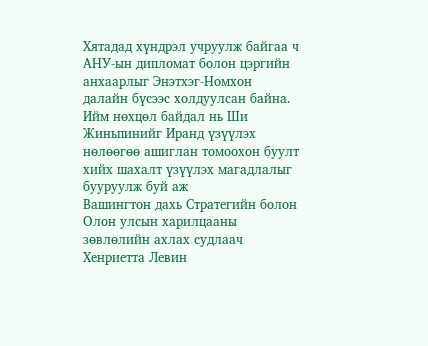Хятадад хүндрэл учруулж байгаа ч АНУ-ын дипломат болон цэргийн анхаарлыг Энэтхэг-Номхон далайн бүсээс холдуулсан байна.
Ийм нөхцөл байдал нь Ши Жиньпинийг Иранд үзүүлэх нөлөөгөө ашиглан томоохон буулт хийх шахалт үзүүлэх магадлалыг бууруулж буй аж
Вашингтон дахь Стратегийн болон Олон улсын харилцааны зөвлөлийн ахлах судлаач Хенриетта Левин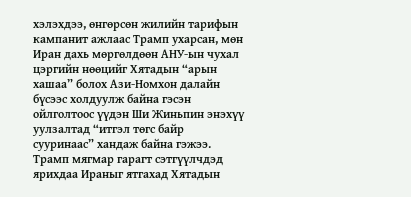хэлэхдээ, өнгөрсөн жилийн тарифын кампанит ажлаас Трамп ухарсан, мөн Иран дахь мөргөлдөөн АНУ-ын чухал цэргийн нөөцийг Хятадын “арын хашаа” болох Ази-Номхон далайн бүсээс холдуулж байна гэсэн ойлголтоос үүдэн Ши Жиньпин энэхүү уулзалтад “итгэл төгс байр сууринаас” хандаж байна гэжээ.
Трамп мягмар гарагт сэтгүүлчдэд ярихдаа Ираныг ятгахад Хятадын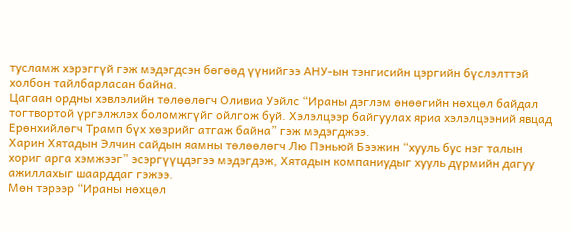тусламж хэрэггүй гэж мэдэгдсэн бөгөөд үүнийгээ АНУ-ын тэнгисийн цэргийн бүслэлттэй холбон тайлбарласан байна.
Цагаан ордны хэвлэлийн төлөөлөгч Оливиа Уэйлс “Ираны дэглэм өнөөгийн нөхцөл байдал тогтвортой үргэлжлэх боломжгүйг ойлгож буй. Хэлэлцээр байгуулах яриа хэлэлцээний явцад Ерөнхийлөгч Трамп бүх хөзрийг атгаж байна” гэж мэдэгджээ.
Харин Хятадын Элчин сайдын яамны төлөөлөгч Лю Пэньюй Бээжин “хууль бус нэг талын хориг арга хэмжээг” эсэргүүцдэгээ мэдэгдэж, Хятадын компаниудыг хууль дүрмийн дагуу ажиллахыг шаарддаг гэжээ.
Мөн тэрээр “Ираны нөхцөл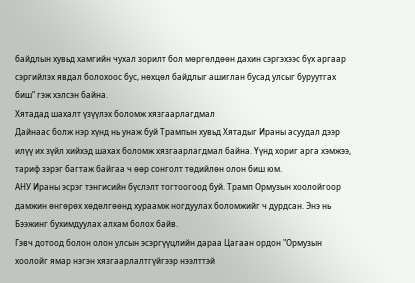байдлын хувьд хамгийн чухал зорилт бол мөргөлдөөн дахин сэргэхээс бүх аргаар сэргийлэх явдал болохоос бус, нөхцөл байдлыг ашиглан бусад улсыг буруутгах биш” гэж хэлсэн байна.
Хятадад шахалт үзүүлэх боломж хязгаарлагдмал
Дайнаас болж нэр хүнд нь унаж буй Трампын хувьд Хятадыг Ираны асуудал дээр илүү их зүйл хийхэд шахах боломж хязгаарлагдмал байна. Үүнд хориг арга хэмжээ, тариф зэрэг багтаж байгаа ч өөр сонголт төдийлөн олон биш юм.
АНУ Ираны эсрэг тэнгисийн бүслэлт тогтоогоод буй. Трамп Ормузын хоолойгоор дамжин өнгөрөх хөдөлгөөнд хураамж ногдуулах боломжийг ч дурдсан. Энэ нь Бээжинг бухимдуулах алхам болох байв.
Гэвч дотоод болон олон улсын эсэргүүцлийн дараа Цагаан ордон "Ормузын хоолойг ямар нэгэн хязгаарлалтгүйгээр нээлттэй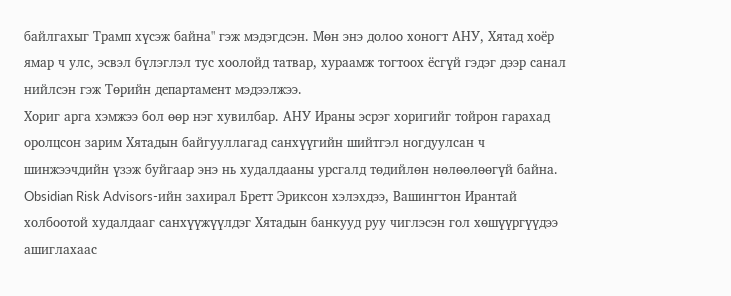байлгахыг Трамп хүсэж байна" гэж мэдэгдсэн. Мөн энэ долоо хоногт АНУ, Хятад хоёр ямар ч улс, эсвэл бүлэглэл тус хоолойд татвар, хураамж тогтоох ёсгүй гэдэг дээр санал нийлсэн гэж Төрийн департамент мэдээлжээ.
Хориг арга хэмжээ бол өөр нэг хувилбар. АНУ Ираны эсрэг хоригийг тойрон гарахад оролцсон зарим Хятадын байгууллагад санхүүгийн шийтгэл ногдуулсан ч шинжээчдийн үзэж буйгаар энэ нь худалдааны урсгалд төдийлөн нөлөөлөөгүй байна.
Obsidian Risk Advisors-ийн захирал Бретт Эриксон хэлэхдээ, Вашингтон Ирантай холбоотой худалдааг санхүүжүүлдэг Хятадын банкууд руу чиглэсэн гол хөшүүргүүдээ ашиглахаас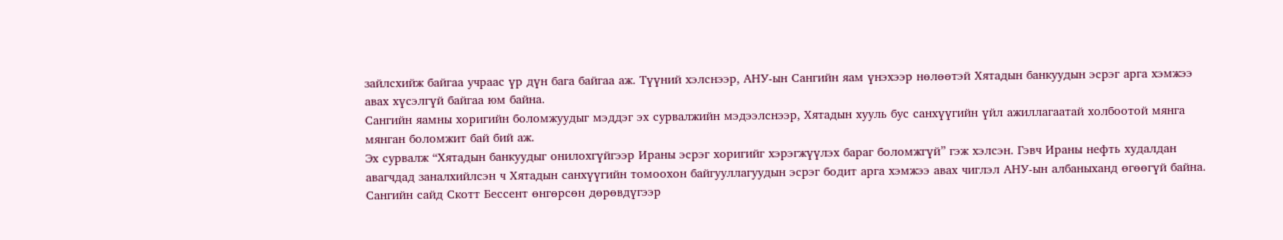зайлсхийж байгаа учраас үр дүн бага байгаа аж. Түүний хэлснээр, АНУ-ын Сангийн яам үнэхээр нөлөөтэй Хятадын банкуудын эсрэг арга хэмжээ авах хүсэлгүй байгаа юм байна.
Сангийн яамны хоригийн боломжуудыг мэддэг эх сурвалжийн мэдээлснээр, Хятадын хууль бус санхүүгийн үйл ажиллагаатай холбоотой мянга мянган боломжит бай бий аж.
Эх сурвалж “Хятадын банкуудыг онилохгүйгээр Ираны эсрэг хоригийг хэрэгжүүлэх бараг боломжгүй” гэж хэлсэн. Гэвч Ираны нефть худалдан авагчдад заналхийлсэн ч Хятадын санхүүгийн томоохон байгууллагуудын эсрэг бодит арга хэмжээ авах чиглэл АНУ-ын албаныханд өгөөгүй байна.
Сангийн сайд Скотт Бессент өнгөрсөн дөрөвдүгээр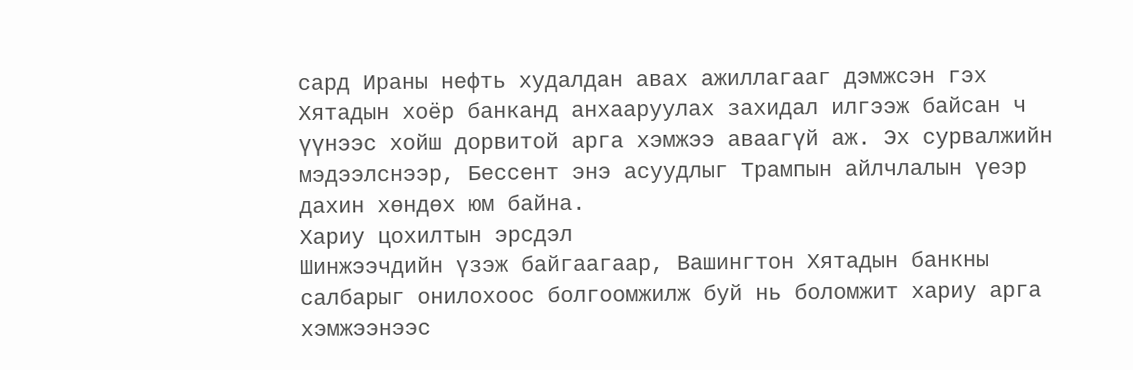сард Ираны нефть худалдан авах ажиллагааг дэмжсэн гэх Хятадын хоёр банканд анхааруулах захидал илгээж байсан ч үүнээс хойш дорвитой арга хэмжээ аваагүй аж. Эх сурвалжийн мэдээлснээр, Бессент энэ асуудлыг Трампын айлчлалын үеэр дахин хөндөх юм байна.
Хариу цохилтын эрсдэл
Шинжээчдийн үзэж байгаагаар, Вашингтон Хятадын банкны салбарыг онилохоос болгоомжилж буй нь боломжит хариу арга хэмжээнээс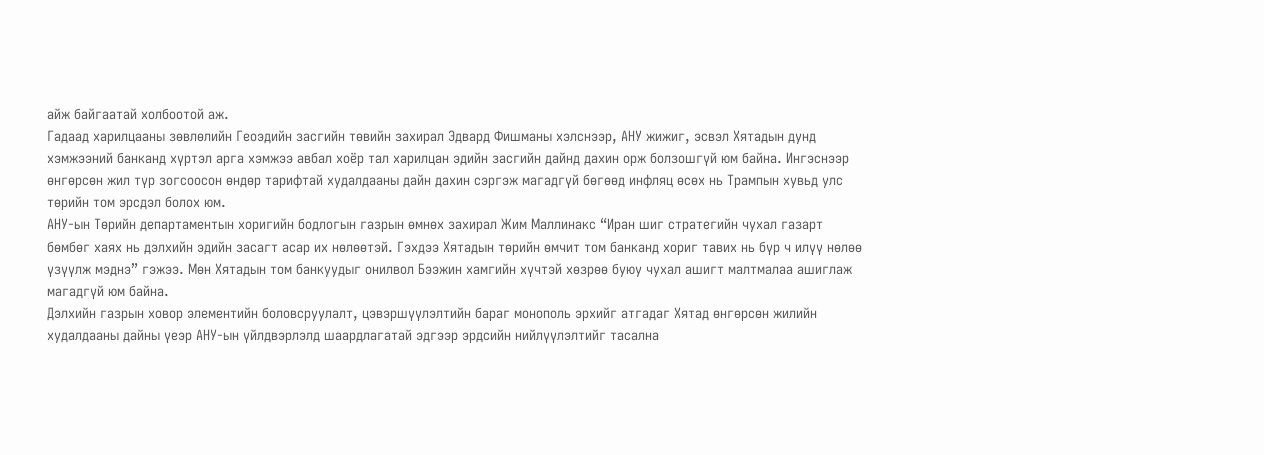айж байгаатай холбоотой аж.
Гадаад харилцааны зөвлөлийн Геоэдийн засгийн төвийн захирал Эдвард Фишманы хэлснээр, АНУ жижиг, эсвэл Хятадын дунд хэмжээний банканд хүртэл арга хэмжээ авбал хоёр тал харилцан эдийн засгийн дайнд дахин орж болзошгүй юм байна. Ингэснээр өнгөрсөн жил түр зогсоосон өндөр тарифтай худалдааны дайн дахин сэргэж магадгүй бөгөөд инфляц өсөх нь Трампын хувьд улс төрийн том эрсдэл болох юм.
АНУ-ын Төрийн департаментын хоригийн бодлогын газрын өмнөх захирал Жим Маллинакс “Иран шиг стратегийн чухал газарт бөмбөг хаях нь дэлхийн эдийн засагт асар их нөлөөтэй. Гэхдээ Хятадын төрийн өмчит том банканд хориг тавих нь бүр ч илүү нөлөө үзүүлж мэднэ” гэжээ. Мөн Хятадын том банкуудыг онилвол Бээжин хамгийн хүчтэй хөзрөө буюу чухал ашигт малтмалаа ашиглаж магадгүй юм байна.
Дэлхийн газрын ховор элементийн боловсруулалт, цэвэршүүлэлтийн бараг монополь эрхийг атгадаг Хятад өнгөрсөн жилийн худалдааны дайны үеэр АНУ-ын үйлдвэрлэлд шаардлагатай эдгээр эрдсийн нийлүүлэлтийг тасална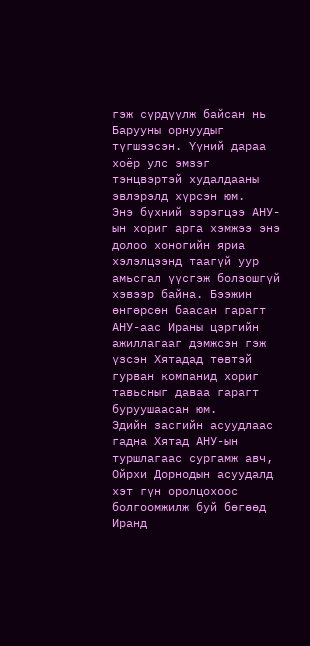гэж сүрдүүлж байсан нь Барууны орнуудыг түгшээсэн. Үүний дараа хоёр улс эмзэг тэнцвэртэй худалдааны эвлэрэлд хүрсэн юм.
Энэ бүхний зэрэгцээ АНУ-ын хориг арга хэмжээ энэ долоо хоногийн яриа хэлэлцээнд таагүй уур амьсгал үүсгэж болзошгүй хэвээр байна. Бээжин өнгөрсөн баасан гарагт АНУ-аас Ираны цэргийн ажиллагааг дэмжсэн гэж үзсэн Хятадад төвтэй гурван компанид хориг тавьсныг даваа гарагт буруушаасан юм.
Эдийн засгийн асуудлаас гадна Хятад АНУ-ын туршлагаас сургамж авч, Ойрхи Дорнодын асуудалд хэт гүн оролцохоос болгоомжилж буй бөгөөд Иранд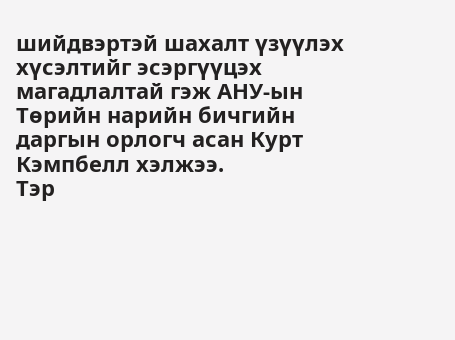шийдвэртэй шахалт үзүүлэх хүсэлтийг эсэргүүцэх магадлалтай гэж АНУ-ын Төрийн нарийн бичгийн даргын орлогч асан Курт Кэмпбелл хэлжээ.
Тэр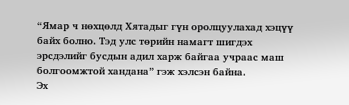“Ямар ч нөхцөлд Хятадыг гүн оролцуулахад хэцүү байх болно. Тэд улс төрийн намагт шигдэх эрсдэлийг бусдын адил харж байгаа учраас маш болгоомжтой хандана” гэж хэлсэн байна.
Эх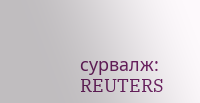сурвалж: REUTERS